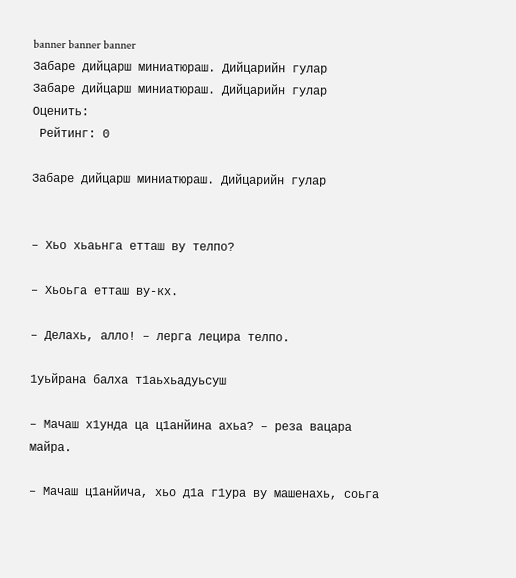banner banner banner
Забаре дийцарш миниатюраш. Дийцарийн гулар
Забаре дийцарш миниатюраш. Дийцарийн гулар
Оценить:
 Рейтинг: 0

Забаре дийцарш миниатюраш. Дийцарийн гулар


– Хьо хьаьнга етташ ву телпо?

– Хьоьга етташ ву-кх.

– Делахь, алло! – лерга лецира телпо.

1уьйрана балха т1аьхьадуьсуш

– Мачаш х1унда ца ц1анйина ахьа? – реза вацара майра.

– Мачаш ц1анйича, хьо д1а г1ура ву машенахь, соьга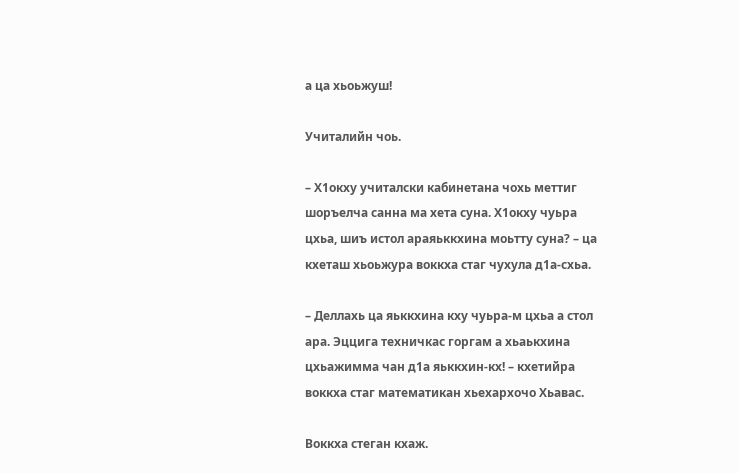а ца хьоьжуш!

Учиталийн чоь.

– Х1окху учиталски кабинетана чохь меттиг шоръелча санна ма хета суна. Х1окху чуьра цхьа, шиъ истол араяьккхина моьтту суна? – ца кхеташ хьоьжура воккха стаг чухула д1а-схьа.

– Деллахь ца яьккхина кху чуьра-м цхьа а стол ара. Эццига техничкас горгам а хьаькхина цхьажимма чан д1а яьккхин-кх! – кхетийра воккха стаг математикан хьехархочо Хьавас.

Воккха стеган кхаж.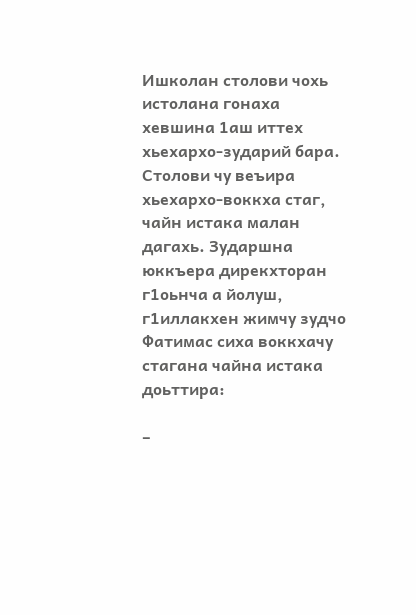Ишколан столови чохь истолана гонаха хевшина 1аш иттех хьехархо-зударий бара. Столови чу веъира хьехархо-воккха стаг, чайн истака малан дагахь. Зударшна юккъера дирекхторан г1оьнча а йолуш, г1иллакхен жимчу зудчо Фатимас сиха воккхачу стагана чайна истака доьттира:

–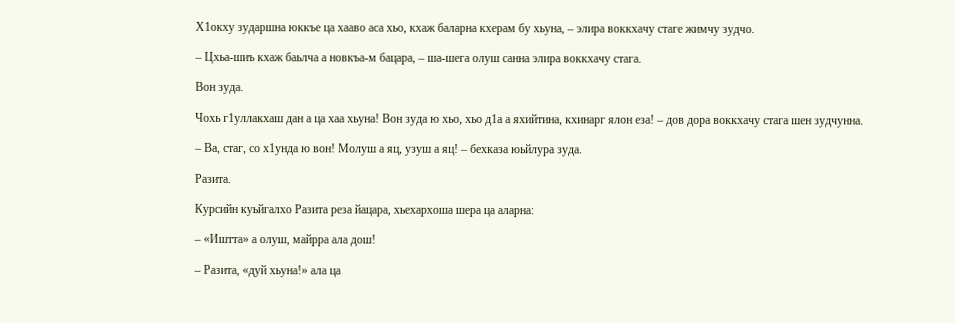Х1окху зударшна юккъе ца хааво аса хьо, кхаж баларна кхерам бу хьуна, – элира воккхачу стаге жимчу зудчо.

– Цхьа-шиъ кхаж баьлча а новкъа-м бацара, – ша-шега олуш санна элира воккхачу стага.

Вон зуда.

Чохь г1уллакхаш дан а ца хаа хьуна! Вон зуда ю хьо, хьо д1а а яхийтина, кхинарг ялон еза! – дов дора воккхачу стага шен зудчунна.

– Ва, стаг, со х1унда ю вон! Молуш а яц, узуш а яц! – бехказа юьйлура зуда.

Разита.

Курсийн куьйгалхо Разита реза йацара, хьехархоша шера ца аларна:

– «Иштта» а олуш, майрра ала дош!

– Разита, «дуй хьуна!» ала ца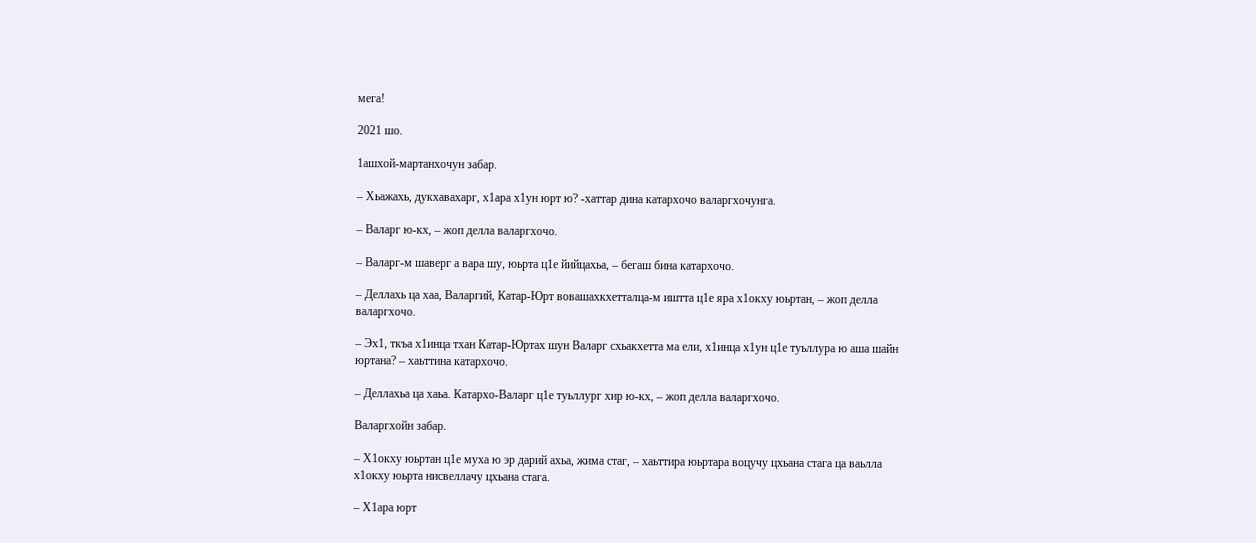мега!

2021 шо.

1ашхой-мартанхочун забар.

– Хьажахь, дукхавахарг, х1ара х1ун юрт ю? -хаттар дина катархочо валаргхочунга.

– Валарг ю-кх, – жоп делла валаргхочо.

– Валарг-м шаверг а вара шу, юьрта ц1е йийцахьа, – бегаш бина катархочо.

– Деллахь ца хаа, Валаргий, Катар-Юрт вовашахкхетталца-м иштта ц1е яра х1окху юьртан, – жоп делла валаргхочо.

– Эх1, ткъа х1инца тхан Катар-Юртах шун Валарг схьакхетта ма ели, х1инца х1ун ц1е туьллура ю аша шайн юртана? – хаьттина катархочо.

– Деллахьа ца хаьа. Катархо-Валарг ц1е туьллург хир ю-кх, – жоп делла валаргхочо.

Валаргхойн забар.

– Х1окху юьртан ц1е муха ю эр дарий ахьа, жима стаг, – хаьттира юьртара воцучу цхьана стага ца ваьлла х1окху юьрта нисвеллачу цхьана стага.

– Х1ара юрт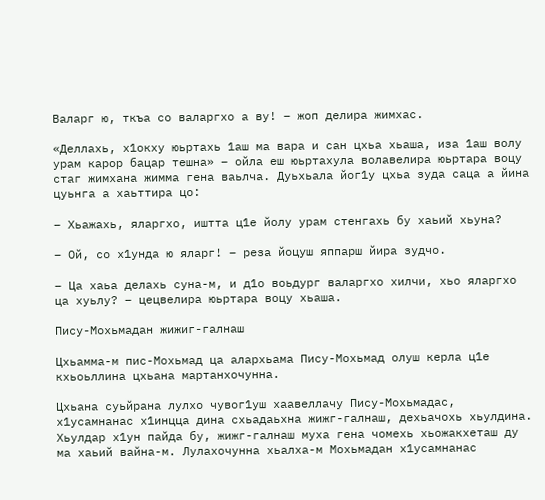Валарг ю, ткъа со валаргхо а ву! – жоп делира жимхас.

«Деллахь, х1окху юьртахь 1аш ма вара и сан цхьа хьаша, иза 1аш волу урам карор бацар тешна» – ойла еш юьртахула волавелира юьртара воцу стаг жимхана жимма гена ваьлча. Дуьхьала йог1у цхьа зуда саца а йина цуьнга а хаьттира цо:

– Хьажахь, яларгхо, иштта ц1е йолу урам стенгахь бу хаьий хьуна?

– Ой, со х1унда ю яларг! – реза йоцуш яппарш йира зудчо.

– Ца хаьа делахь суна-м, и д1о воьдург валаргхо хилчи, хьо яларгхо ца хуьлу? – цецвелира юьртара воцу хьаша.

Пису-Мохьмадан жижиг-галнаш

Цхьамма-м пис-Мохьмад ца алархьама Пису-Мохьмад олуш керла ц1е кхьоьллина цхьана мартанхочунна.

Цхьана суьйрана лулхо чувог1уш хаавеллачу Пису-Мохьмадас, х1усамнанас х1инцца дина схьадаьхна жижг-галнаш, дехьачохь хьулдина. Хьулдар х1ун пайда бу, жижг-галнаш муха гена чомехь хьожакхеташ ду ма хаьий вайна-м. Лулахочунна хьалха-м Мохьмадан х1усамнанас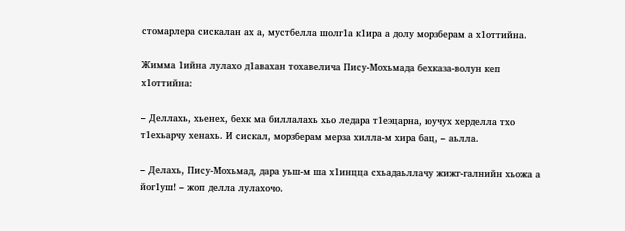стомарлера сискалан ах а, мустбелла шолг1а к1ира а долу морзберам а х1оттийна.

Жимма 1ийна лулахо д1авахан тохавелича Пису-Мохьмада бехказа-волун кеп х1оттийна:

– Деллахь, хьенех, бехк ма биллалахь хьо ледара т1еэцарна, юучух херделла тхо т1ехьарчу хенахь. И сискал, морзберам мерза хилла-м хира бац, – аьлла.

– Делахь, Пису-Мохьмад, дара уьш-м ша х1инцца схьадаьллачу жижг-галнийн хьожа а йог1уш! – жоп делла лулахочо.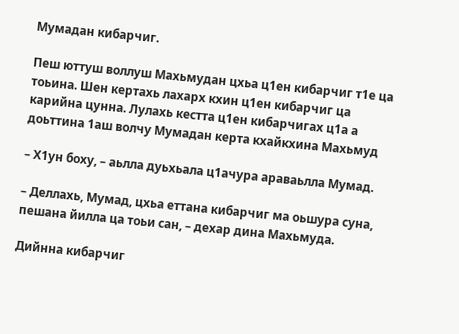Мумадан кибарчиг.

Пеш юттуш воллуш Махьмудан цхьа ц1ен кибарчиг т1е ца тоьина. Шен кертахь лахарх кхин ц1ен кибарчиг ца карийна цунна. Лулахь кестта ц1ен кибарчигах ц1а а доьттина 1аш волчу Мумадан керта кхайкхина Махьмуд

– Х1ун боху, – аьлла дуьхьала ц1ачура араваьлла Мумад.

– Деллахь, Мумад, цхьа еттана кибарчиг ма оьшура суна, пешана йилла ца тоьи сан, – дехар дина Махьмуда.

Дийнна кибарчиг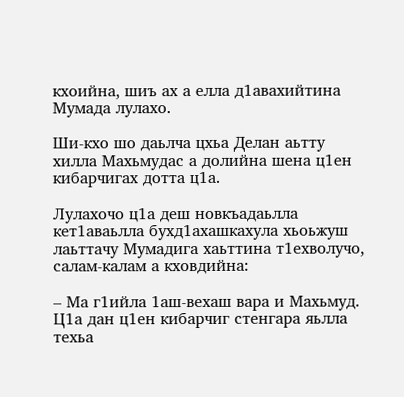кхоийна, шиъ ах а елла д1авахийтина Мумада лулахо.

Ши-кхо шо даьлча цхьа Делан аьтту хилла Махьмудас а долийна шена ц1ен кибарчигах дотта ц1а.

Лулахочо ц1а деш новкъадаьлла кет1аваьлла бухд1ахашкахула хьоьжуш лаьттачу Мумадига хаьттина т1ехволучо, салам-калам а кховдийна:

– Ма г1ийла 1аш-вехаш вара и Махьмуд. Ц1а дан ц1ен кибарчиг стенгара яьлла техьа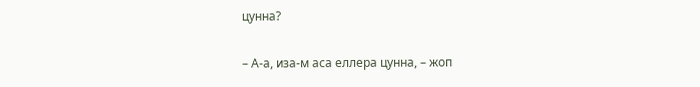цунна?

– А-а, иза-м аса еллера цунна, – жоп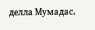делла Мумадас.